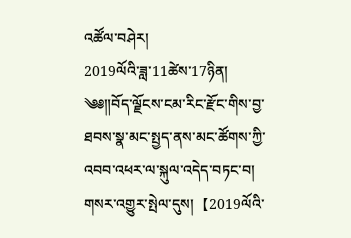འཚོལ་བཤེར།
2019ལོའི་ཟླ་11ཚེས་17ཉིན།
༄༅༎བོད་ལྗོངས་ངམ་རིང་རྫོང་གིས་བྱ་ཐབས་སྣ་མང་སྤྱད་ནས་མང་ཚོགས་ཀྱི་འབབ་འཕར་ལ་སྐུལ་འདེད་བཏང་བ།
གསར་འགྱུར་སྤེལ་དུས།  【2019ལོའི་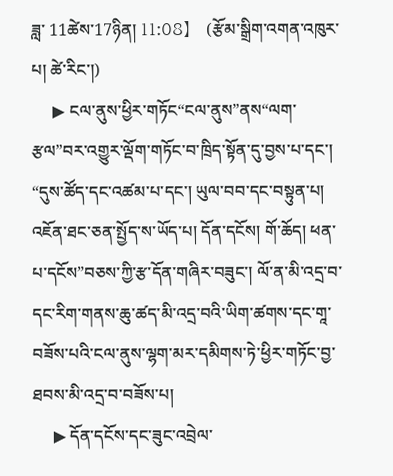ཟླ་ 11ཚེས་17ཉིན། 11:08】   (རྩོམ་སྒྲིག་འགན་འཁུར་པ། ཚེ་རིང་།)
     ▶ ངལ་ནུས་ཕྱིར་གཏོང“ངལ་ནུས”ནས“ལག་རྩལ”བར་འགྱུར་ལྡོག་གཏོང་བ་ཁྲིད་སྟོན་དུ་བྱས་པ་དང་། “དུས་ཚོད་དང་འཚམ་པ་དང་། ཡུལ་བབ་དང་བསྟུན་པ། འཇོན་ཐང་ཅན་སྤྱོད་ས་ཡོད་པ། དོན་དངོས། གོ་ཆོད། ཕན་པ་དངོས”བཅས་ཀྱི་རྩ་དོན་གཞིར་བཟུང་། ལོ་ན་མི་འདྲ་བ་དང་རིག་གནས་ཆུ་ཚད་མི་འདྲ་བའི་ཡིག་ཚགས་དང་གཱ་བཟོས་པའི་ངལ་ནུས་ལྷག་མར་དམིགས་ཏེ་ཕྱིར་གཏོང་བྱ་ཐབས་མི་འདྲ་བ་བཟོས་པ།
     ▶ དོན་དངོས་དང་ཟུང་འབྲེལ་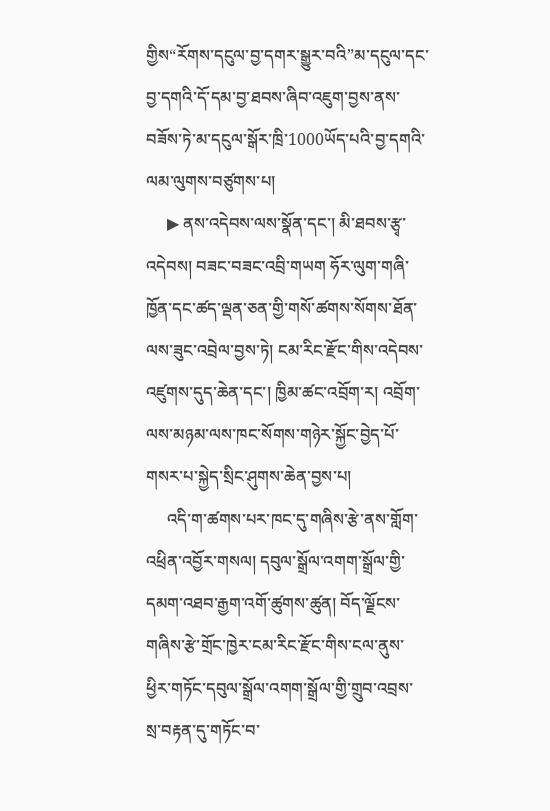གྱིས“རོགས་དངུལ་བྱ་དགར་སྒྱུར་བའི”མ་དངུལ་དང་བྱ་དགའི་དོ་དམ་བྱ་ཐབས་ཞིབ་འཇུག་བྱས་ནས་བཟོས་ཏེ་མ་དངུལ་སྒོར་ཁྲི་1000ཡོད་པའི་བྱ་དགའི་ལམ་ལུགས་བཙུགས་པ།
     ▶ ནས་འདེབས་ལས་སྣོན་དང་། མི་ཐབས་རྩྭ་འདེབས། བཟང་བཟང་འབྲི་གཡག ཧོར་ལུག་གཞི་ཁྱོན་དང་ཚད་ལྡན་ཅན་གྱི་གསོ་ཚགས་སོགས་ཐོན་ལས་ཟུང་འབྲེལ་བྱས་ཏེ། ངམ་རིང་རྫོང་གིས་འདེབས་འཛུགས་དུད་ཆེན་དང་། ཁྱིམ་ཚང་འབྲོག་ར། འབྲོག་ལས་མཉམ་ལས་ཁང་སོགས་གཉེར་སྐྱོང་བྱེད་པོ་གསར་པ་སྐྱེད་སྲིང་ཤུགས་ཆེན་བྱས་པ།
     འདི་ག་ཚགས་པར་ཁང་དུ་གཞིས་རྩེ་ནས་གློག་འཕྲིན་འབྱོར་གསལ། དབུལ་སྒྲོལ་འགག་སྒྲོལ་གྱི་དམག་འཐབ་རྒྱག་འགོ་ཚུགས་ཚུན། བོད་ལྗོངས་གཞིས་རྩེ་གྲོང་ཁྱེར་ངམ་རིང་རྫོང་གིས་ངལ་ནུས་ཕྱིར་གཏོང་དབུལ་སྒྲོལ་འགག་སྒྲོལ་གྱི་གྲུབ་འབྲས་སྲ་བརྟན་དུ་གཏོང་བ་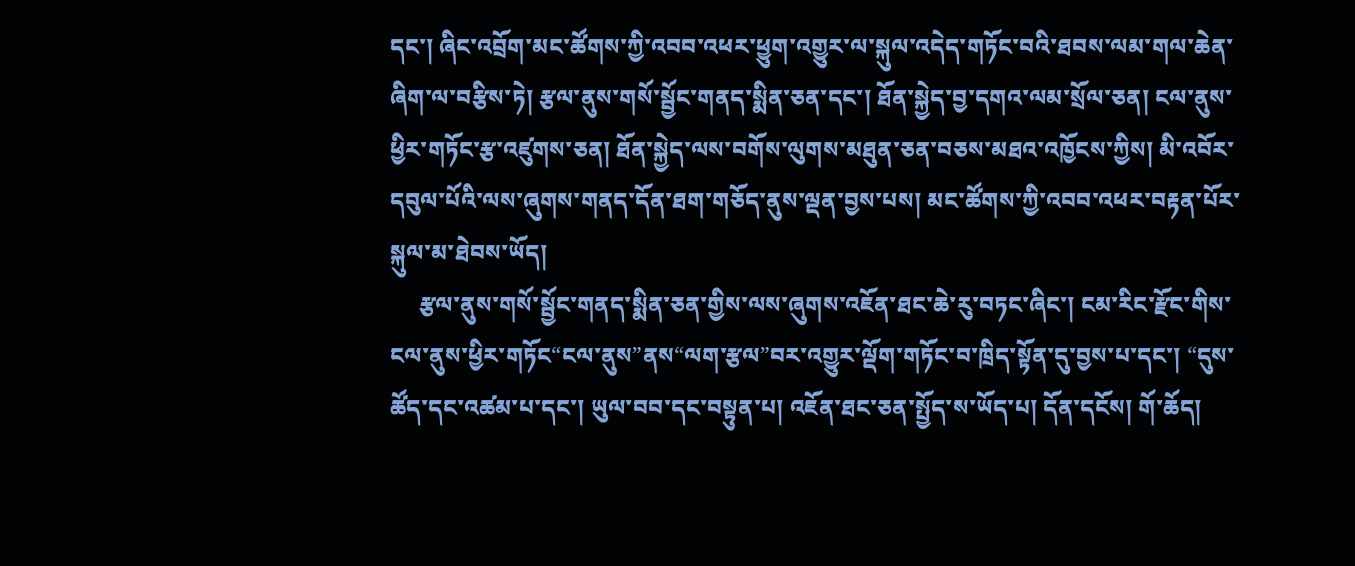དང་། ཞིང་འབྲོག་མང་ཚོགས་ཀྱི་འབབ་འཕར་ཕྱུག་འགྱུར་ལ་སྐུལ་འདེད་གཏོང་བའི་ཐབས་ལམ་གལ་ཆེན་ཞིག་ལ་བརྩིས་ཏེ། རྩལ་ནུས་གསོ་སྦྱོང་གནད་སྨིན་ཅན་དང་། ཐོན་སྐྱེད་བྱ་དགའ་ལམ་སྲོལ་ཅན། ངལ་ནུས་ཕྱིར་གཏོང་རྩ་འཛུགས་ཅན། ཐོན་སྐྱེད་ལས་བགོས་ལུགས་མཐུན་ཅན་བཅས་མཐའ་འཁྱོངས་ཀྱིས། མི་འབོར་དབུལ་པོའི་ལས་ཞུགས་གནད་དོན་ཐག་གཅོད་ནུས་ལྡན་བྱས་པས། མང་ཚོགས་ཀྱི་འབབ་འཕར་བརྟན་པོར་སྐུལ་མ་ཐེབས་ཡོད།
     རྩལ་ནུས་གསོ་སྦྱོང་གནད་སྨིན་ཅན་གྱིས་ལས་ཞུགས་འཇོན་ཐང་ཆེ་རུ་བཏང་ཞིང་། ངམ་རིང་རྫོང་གིས་ངལ་ནུས་ཕྱིར་གཏོང“ངལ་ནུས”ནས“ལག་རྩལ”བར་འགྱུར་ལྡོག་གཏོང་བ་ཁྲིད་སྟོན་དུ་བྱས་པ་དང་། “དུས་ཚོད་དང་འཚམ་པ་དང་། ཡུལ་བབ་དང་བསྟུན་པ། འཇོན་ཐང་ཅན་སྤྱོད་ས་ཡོད་པ། དོན་དངོས། གོ་ཆོད།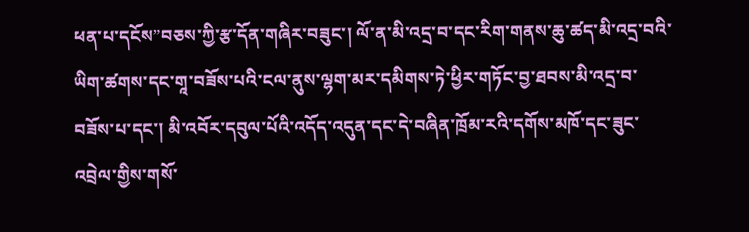ཕན་པ་དངོས”བཅས་ཀྱི་རྩ་དོན་གཞིར་བཟུང་། ལོ་ན་མི་འདྲ་བ་དང་རིག་གནས་ཆུ་ཚད་མི་འདྲ་བའི་ཡིག་ཚགས་དང་གཱ་བཟོས་པའི་ངལ་ནུས་ལྷག་མར་དམིགས་ཏེ་ཕྱིར་གཏོང་བྱ་ཐབས་མི་འདྲ་བ་བཟོས་པ་དང་། མི་འབོར་དབུལ་པོའི་འདོད་འདུན་དང་དེ་བཞིན་ཁྲོམ་རའི་དགོས་མཁོ་དང་ཟུང་འབྲེལ་གྱིས་གསོ་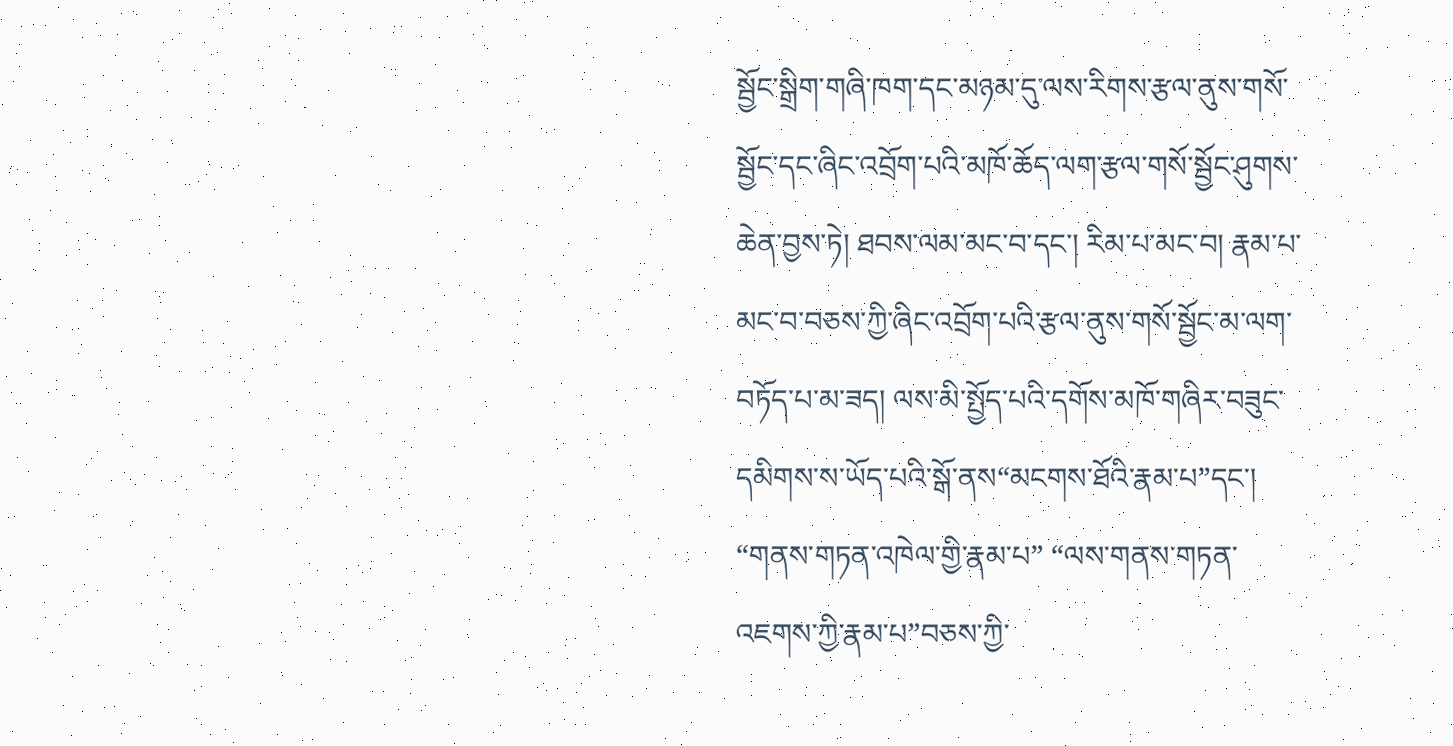སྦྱོང་སྒྲིག་གཞི་ཁག་དང་མཉམ་དུ་ལས་རིགས་རྩལ་ནུས་གསོ་སྦྱོང་དང་ཞིང་འབྲོག་པའི་མཁོ་ཆོད་ལག་རྩལ་གསོ་སྦྱོང་ཤུགས་ཆེན་བྱས་ཏེ། ཐབས་ལམ་མང་བ་དང་། རིམ་པ་མང་བ། རྣམ་པ་མང་བ་བཅས་ཀྱི་ཞིང་འབྲོག་པའི་རྩལ་ནུས་གསོ་སྦྱོང་མ་ལག་བཏོད་པ་མ་ཟད། ལས་མི་སྤྱོད་པའི་དགོས་མཁོ་གཞིར་བཟུང་དམིགས་ས་ཡོད་པའི་སྒོ་ནས“མངགས་ཐོའི་རྣམ་པ”དང་། “གནས་གཏན་འཁེལ་གྱི་རྣམ་པ” “ལས་གནས་གཏན་འཇགས་ཀྱི་རྣམ་པ”བཅས་ཀྱི་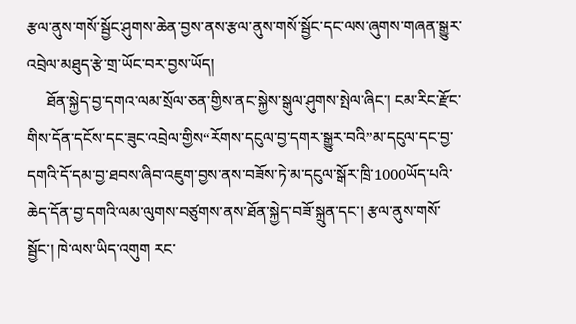རྩལ་ནུས་གསོ་སྦྱོང་ཤུགས་ཆེན་བྱས་ནས་རྩལ་ནུས་གསོ་སྦྱོང་དང་ལས་ཞུགས་གཞན་སྒྱུར་འབྲེལ་མཐུད་རྩེ་གྲ་ཡོང་བར་བྱས་ཡོད།
     ཐོན་སྐྱེད་བྱ་དགའ་ལམ་སྲོལ་ཅན་གྱིས་ནང་སྐྱེས་སྒུལ་ཤུགས་སྤེལ་ཞིང་། ངམ་རིང་རྫོང་གིས་དོན་དངོས་དང་ཟུང་འབྲེལ་གྱིས“རོགས་དངུལ་བྱ་དགར་སྒྱུར་བའི”མ་དངུལ་དང་བྱ་དགའི་དོ་དམ་བྱ་ཐབས་ཞིབ་འཇུག་བྱས་ནས་བཟོས་ཏེ་མ་དངུལ་སྒོར་ཁྲི་1000ཡོད་པའི་ཆེད་དོན་བྱ་དགའི་ལམ་ལུགས་བཙུགས་ནས་ཐོན་སྐྱེད་བཟོ་སྐྲུན་དང་། རྩལ་ནུས་གསོ་སྦྱོང་། ཁེ་ལས་ཡིད་འགུག རང་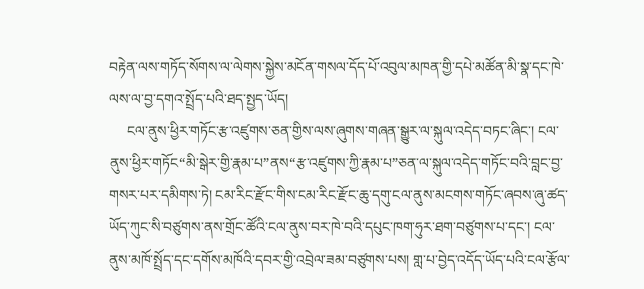བརྟེན་ལས་གཏོད་སོགས་ལ་ལེགས་སྐྱེས་མངོན་གསལ་དོད་པོ་འབུལ་མཁན་གྱི་དཔེ་མཚོན་མི་སྣ་དང་ཁེ་ལས་ལ་བྱ་དགའ་སྤྲོད་པའི་ཐད་སྤྱད་ཡོད།
     ངལ་ནུས་ཕྱིར་གཏོང་རྩ་འཛུགས་ཅན་གྱིས་ལས་ཞུགས་གཞན་སྒྱུར་ལ་སྐུལ་འདེད་བཏང་ཞིང་། ངལ་ནུས་ཕྱིར་གཏོང“མི་སྒེར་གྱི་རྣམ་པ”ནས“རྩ་འཛུགས་ཀྱི་རྣམ་པ”ཅན་ལ་སྐུལ་འདེད་གཏོང་བའི་བླང་བྱ་གསར་པར་དམིགས་ཏེ། ངམ་རིང་རྫོང་གིས་ངམ་རིང་རྫོང་ཆུ་དགུ་ངལ་ནུས་མངགས་གཏོང་ཞབས་ཞུ་ཚད་ཡོད་ཀུང་སི་བཙུགས་ནས་གྲོང་ཚོའི་ངལ་ནུས་བར་ཁེ་བའི་དཔུང་ཁག་ཧུར་ཐག་བཙུགས་པ་དང་། ངལ་ནུས་མཁོ་སྤྲོད་དང་དགོས་མཁོའི་དབར་གྱི་འབྲེལ་ཟམ་བཙུགས་པས། གླ་པ་བྱེད་འདོད་ཡོད་པའི་ངལ་རྩོལ་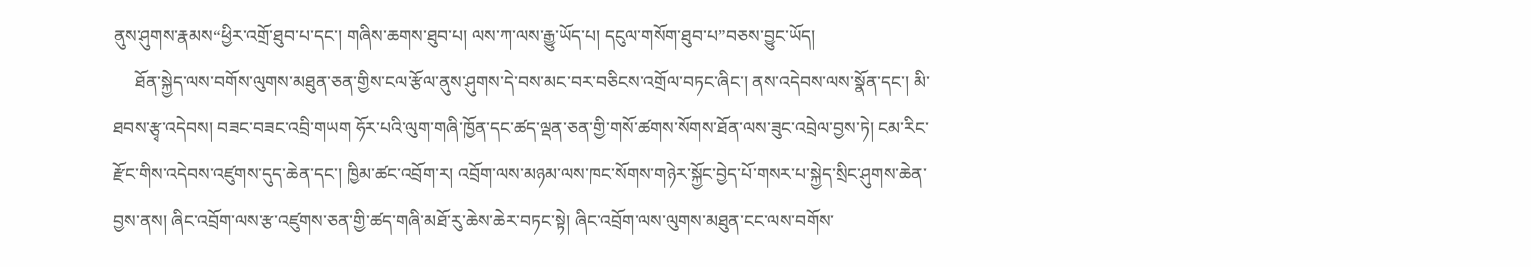ནུས་ཤུགས་རྣམས“ཕྱིར་འགྲོ་ཐུབ་པ་དང་། གཞིས་ཆགས་ཐུབ་པ། ལས་ཀ་ལས་རྒྱུ་ཡོད་པ། དངུལ་གསོག་ཐུབ་པ”བཅས་བྱུང་ཡོད།
     ཐོན་སྐྱེད་ལས་བགོས་ལུགས་མཐུན་ཅན་གྱིས་ངལ་རྩོལ་ནུས་ཤུགས་དེ་བས་མང་བར་བཅིངས་འགྲོལ་བཏང་ཞིང་། ནས་འདེབས་ལས་སྣོན་དང་། མི་ཐབས་རྩྭ་འདེབས། བཟང་བཟང་འབྲི་གཡག ཧོར་པའི་ལུག་གཞི་ཁྱོན་དང་ཚད་ལྡན་ཅན་གྱི་གསོ་ཚགས་སོགས་ཐོན་ལས་ཟུང་འབྲེལ་བྱས་ཏེ། ངམ་རིང་རྫོང་གིས་འདེབས་འཛུགས་དུད་ཆེན་དང་། ཁྱིམ་ཚང་འབྲོག་ར། འབྲོག་ལས་མཉམ་ལས་ཁང་སོགས་གཉེར་སྐྱོང་བྱེད་པོ་གསར་པ་སྐྱེད་སྲིང་ཤུགས་ཆེན་བྱས་ནས། ཞིང་འབྲོག་ལས་རྩ་འཛུགས་ཅན་གྱི་ཚད་གཞི་མཐོ་རུ་ཆེས་ཆེར་བཏང་སྟེ། ཞིང་འབྲོག་ལས་ལུགས་མཐུན་ངང་ལས་བགོས་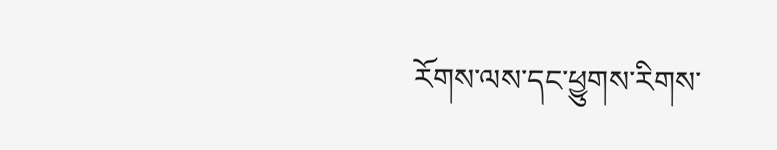རོགས་ལས་དང་ཕྱུགས་རིགས་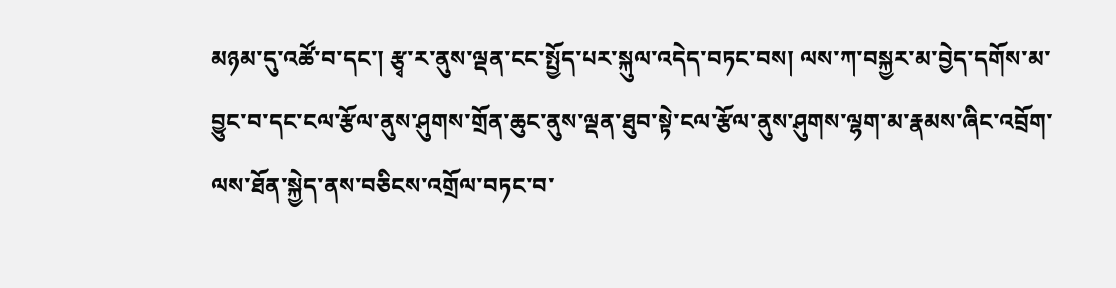མཉམ་དུ་འཚོ་བ་དང་། རྩྭ་ར་ནུས་ལྡན་ངང་སྤྱོད་པར་སྐུལ་འདེད་བཏང་བས། ལས་ཀ་བསྐྱར་མ་བྱེད་དགོས་མ་བྱུང་བ་དང་ངལ་རྩོལ་ནུས་ཤུགས་གྲོན་ཆུང་ནུས་ལྡན་ཐུབ་སྟེ་ངལ་རྩོལ་ནུས་ཤུགས་ལྷག་མ་རྣམས་ཞིང་འབྲོག་ལས་ཐོན་སྐྱེད་ནས་བཅིངས་འགྲོལ་བཏང་བ་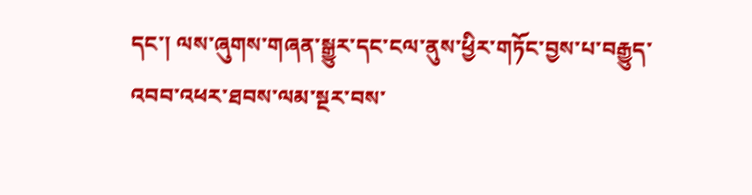དང་། ལས་ཞུགས་གཞན་སྒྱུར་དང་ངལ་ནུས་ཕྱིར་གཏོང་བྱས་པ་བརྒྱུད་འབབ་འཕར་ཐབས་ལམ་སྔར་བས་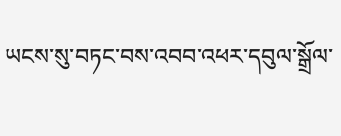ཡངས་སུ་བཏང་བས་འབབ་འཕར་དབུལ་སྒྲོལ་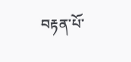བརྟན་པོ་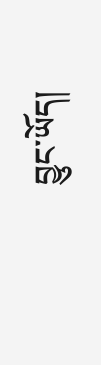བྱུང་ཡོད།